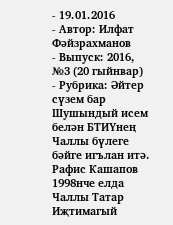- 19.01.2016
- Автор: Илфат Фәйзрахманов
- Выпуск: 2016, №3 (20 гыйнвар)
- Рубрика: Әйтер сүзем бар
Шушындый исем белән БТИҮнең Чаллы бүлеге бәйге игълан итә.
Рафис Кашапов 1998нче елда Чаллы Татар Иҗтимагый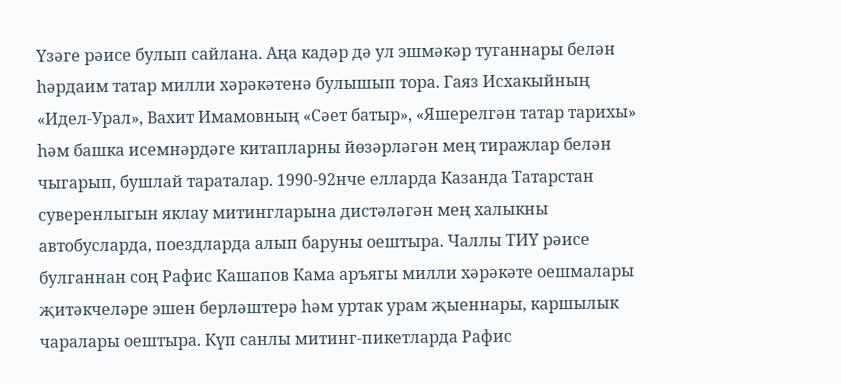Үзәге рәисе булып сайлана. Аңа кадәр дә ул эшмәкәр туганнары белән һәрдаим татар милли хәрәкәтенә булышып тора. Гаяз Исхакыйның «Идел-Урал», Вахит Имамовның «Сәет батыр», «Яшерелгән татар тарихы» һәм башка исемнәрдәге китапларны йөзәрләгән мең тиражлар белән чыгарып, бушлай тараталар. 1990-92нче елларда Казанда Татарстан суверенлыгын яклау митингларына дистәләгән мең халыкны автобусларда, поездларда алып баруны оештыра. Чаллы ТИҮ рәисе булганнан соң Рафис Кашапов Кама аръягы милли хәрәкәте оешмалары җитәкчеләре эшен берләштерә һәм уртак урам җыеннары, каршылык чаралары оештыра. Күп санлы митинг-пикетларда Рафис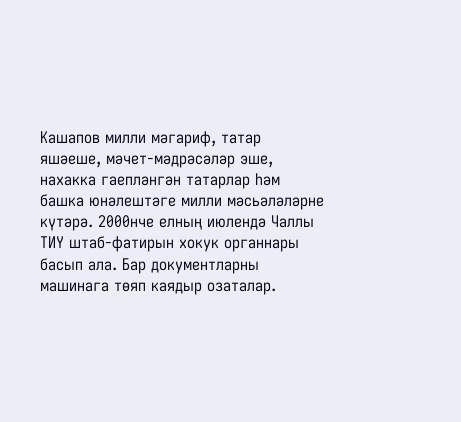Кашапов милли мәгариф, татар яшәеше, мәчет-мәдрәсәләр эше, нахакка гаепләнгән татарлар һәм башка юнәлештәге милли мәсьәләләрне күтәрә. 2000нче елның июлендә Чаллы ТИҮ штаб-фатирын хокук органнары басып ала. Бар документларны машинага төяп каядыр озаталар.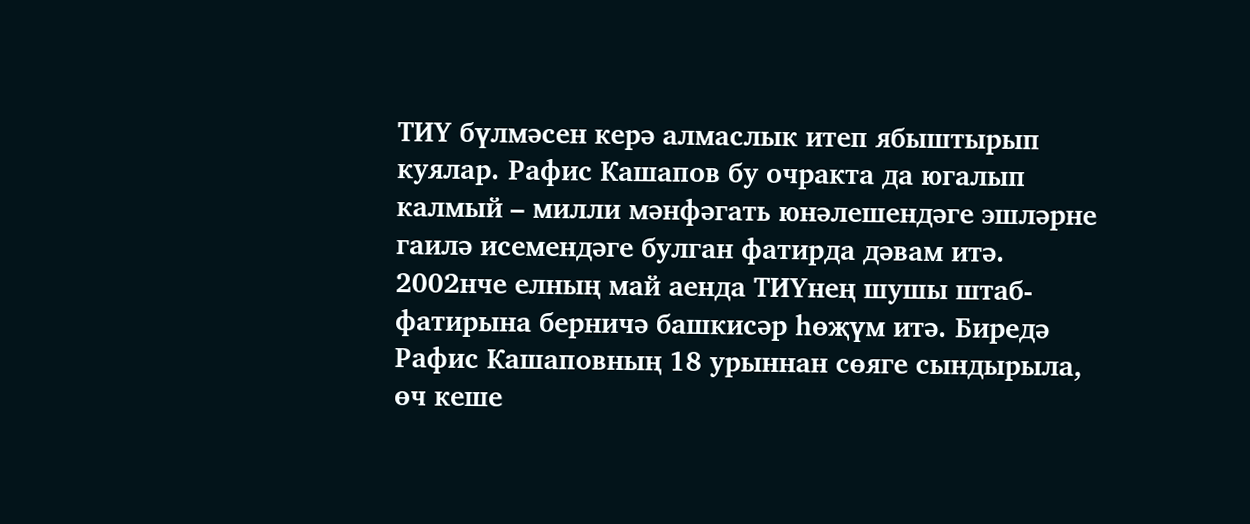ТИҮ бүлмәсен керә алмаслык итеп ябыштырып куялар. Рафис Кашапов бу очракта да югалып калмый – милли мәнфәгать юнәлешендәге эшләрне гаилә исемендәге булган фатирда дәвам итә. 2002нче елның май аенда ТИҮнең шушы штаб-фатирына берничә башкисәр һөҗүм итә. Биредә Рафис Кашаповның 18 урыннан сөяге сындырыла, өч кеше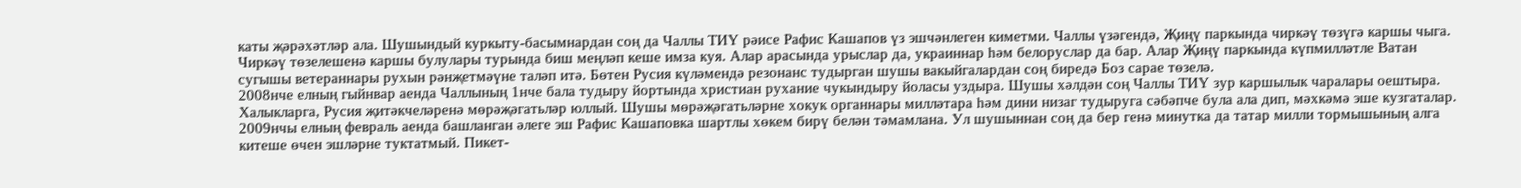каты җәрәхәтләр ала. Шушындый куркыту-басымнардан соң да Чаллы ТИҮ рәисе Рафис Кашапов үз эшчәнлеген киметми. Чаллы үзәгендә, Җиңү паркында чиркәү төзүгә каршы чыга. Чиркәү төзелешенә каршы булулары турында биш меңләп кеше имза куя. Алар арасында урыслар да, украиннар һәм белоруслар да бар. Алар Җиңү паркында күпмилләтле Ватан сугышы ветераннары рухын рәнҗетмәүне таләп итә. Бөтен Русия күләмендә резонанс тудырган шушы вакыйгалардан соң биредә Боз сарае төзелә.
2008нче елның гыйнвар аенда Чаллының 1нче бала тудыру йортында христиан рухание чукындыру йоласы уздыра. Шушы хәлдән соң Чаллы ТИҮ зур каршылык чаралары оештыра. Халыкларга, Русия җитәкчеләренә мөрәҗәгатьләр юллый. Шушы мөрәҗәгатьләрне хокук органнары милләтара һәм дини низаг тудыруга сәбәпче була ала дип, мәхкәмә эше кузгаталар. 2009нчы елның февраль аенда башланган әлеге эш Рафис Кашаповка шартлы хөкем бирү белән тәмамлана. Ул шушыннан соң да бер генә минутка да татар милли тормышының алга китеше өчен эшләрне туктатмый. Пикет-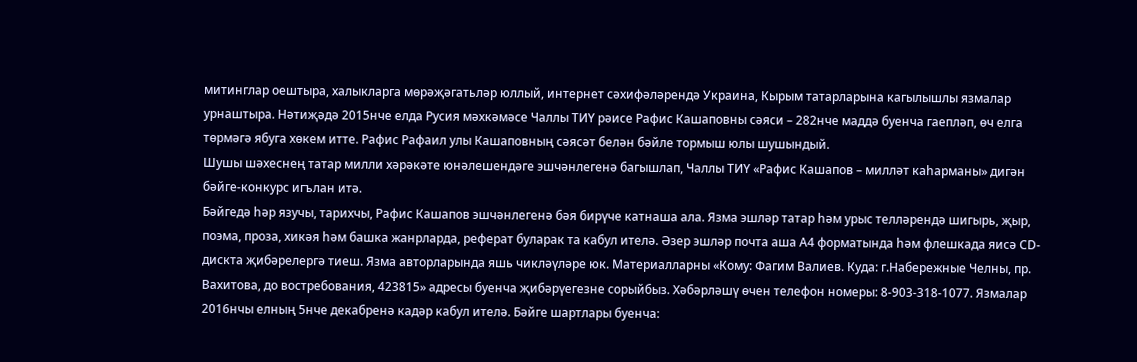митинглар оештыра, халыкларга мөрәҗәгатьләр юллый, интернет сәхифәләрендә Украина, Кырым татарларына кагылышлы язмалар урнаштыра. Нәтиҗәдә 2015нче елда Русия мәхкәмәсе Чаллы ТИҮ рәисе Рафис Кашаповны сәяси – 282нче маддә буенча гаепләп, өч елга төрмәгә ябуга хөкем итте. Рафис Рафаил улы Кашаповның сәясәт белән бәйле тормыш юлы шушындый.
Шушы шәхеснең татар милли хәрәкәте юнәлешендәге эшчәнлегенә багышлап, Чаллы ТИҮ «Рафис Кашапов – милләт каһарманы» дигән бәйге-конкурс игълан итә.
Бәйгедә һәр язучы, тарихчы, Рафис Кашапов эшчәнлегенә бәя бирүче катнаша ала. Язма эшләр татар һәм урыс телләрендә шигырь, җыр, поэма, проза, хикәя һәм башка жанрларда, реферат буларак та кабул ителә. Әзер эшләр почта аша А4 форматында һәм флешкада яисә СD-дискта җибәрелергә тиеш. Язма авторларында яшь чикләүләре юк. Материалларны «Кому: Фагим Валиев. Куда: г.Набережные Челны, пр. Вахитова, до востребования, 423815» адресы буенча җибәрүегезне сорыйбыз. Хәбәрләшү өчен телефон номеры: 8-903-318-1077. Язмалар 2016нчы елның 5нче декабренә кадәр кабул ителә. Бәйге шартлары буенча: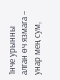1нче урынны алган өч язмага – унар мең сум,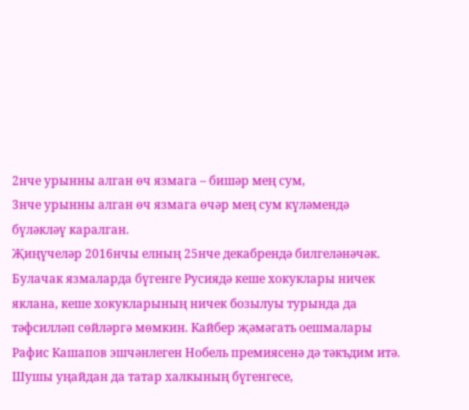2нче урынны алган өч язмага – бишәр мең сум,
3нче урынны алган өч язмага өчәр мең сум күләмендә бүләкләү каралган.
Җиңүчеләр 2016нчы елның 25нче декабрендә билгеләнәчәк.
Булачак язмаларда бүгенге Русиядә кеше хокуклары ничек яклана, кеше хокукларының ничек бозылуы турында да тәфсилләп сөйләргә мөмкин. Кайбер җәмәгать оешмалары Рафис Кашапов эшчәнлеген Нобель премиясенә дә тәкъдим итә. Шушы уңайдан да татар халкының бүгенгесе,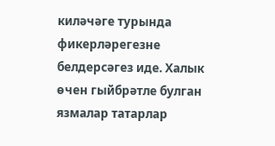киләчәге турында фикерләрегезне белдерсәгез иде. Халык өчен гыйбрәтле булган язмалар татарлар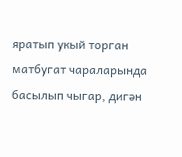яратып укый торган матбугат чараларында басылып чыгар, дигән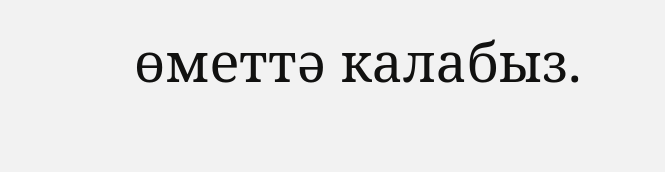өметтә калабыз.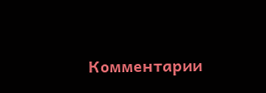Комментарии